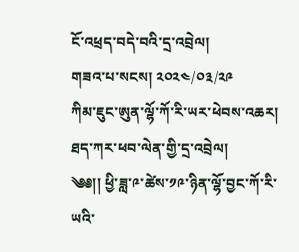ངོ་འཕྲད་བདེ་བའི་དྲ་འབྲེལ།
གཟའ་པ་སངས། ༢༠༢༤/༠༣/༢༩
ཀིམ་ཇུང་ཨུན་ལྷོ་ཀོ་རི་ཡར་ཕེབས་འཆར།
ཐད་ཀར་ཕབ་ལེན་གྱི་དྲ་འབྲེལ།
༄༅།། ཕྱི་ཟླ་༩་ཚེས་༡༩་ཉིན་ལྷོ་བྱང་ཀོ་རི་ཡའི་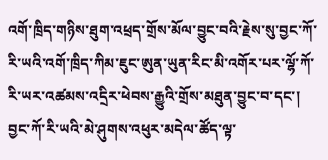འགོ་ཁྲིད་གཉིས་ཐུག་འཕྲད་གྲོས་མོལ་བྱུང་བའི་རྗེས་སུ་བྱང་ཀོ་རི་ཡའི་འགོ་ཁྲིད་ཀིམ་ཇུང་ཨུན་ཡུན་རིང་མི་འགོར་པར་ལྷོ་ཀོ་རི་ཡར་འཚམས་འདྲིར་ཕེབས་རྒྱུའི་གྲོས་མཐུན་བྱུང་བ་དང་། བྱང་ཀོ་རི་ཡའི་མེ་ཤུགས་འཕུར་མདེལ་ཚོད་ལྟ་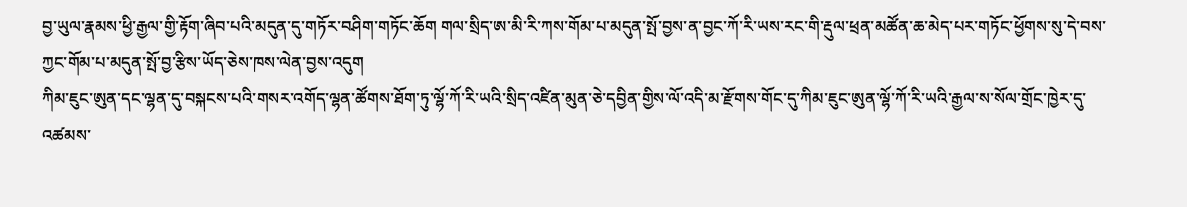བྱ་ཡུལ་རྣམས་ཕྱི་རྒྱལ་གྱི་རྟོག་ཞིབ་པའི་མདུན་དུ་གཏོར་བཤིག་གཏོང་ཆོག གལ་སྲིད་ཨ་མི་རི་ཀས་གོམ་པ་མདུན་སྤོ་བྱས་ན་བྱང་ཀོ་རི་ཡས་རང་གི་རྡུལ་ཕྲན་མཚོན་ཆ་མེད་པར་གཏོང་ཕྱོགས་སུ་དེ་བས་ཀྱང་གོམ་པ་མདུན་སྤོ་བྱ་རྩིས་ཡོད་ཅེས་ཁས་ལེན་བྱས་འདུག
ཀིམ་ཇུང་ཨུན་དང་ལྷན་དུ་བསྐངས་པའི་གསར་འགོད་ལྷན་ཚོགས་ཐོག་ཏུ་ལྷོ་ཀོ་རི་ཡའི་སྲིད་འཛིན་མུན་ཅེ་དབྱིན་གྱིས་ལོ་འདི་མ་རྫོགས་གོང་དུ་ཀིམ་ཇུང་ཨུན་ལྷོ་ཀོ་རི་ཡའི་རྒྱལ་ས་སོལ་གྲོང་ཁྱེར་དུ་འཚམས་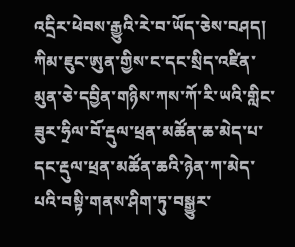འདྲིར་ཕེབས་རྒྱུའི་རེ་བ་ཡོད་ཅེས་བཤད། ཀིམ་ཇུང་ཨུན་གྱིས་ང་དང་སྲིད་འཛིན་མུན་ཅེ་དབྱིན་གཉིས་ཀས་ཀོ་རི་ཡའི་གླིང་ཟུར་ཧྲིལ་བོ་རྡུལ་ཕྲན་མཚོན་ཆ་མེད་པ་དང་རྡུལ་ཕྲན་མཚོན་ཆའི་ཉེན་ཀ་མེད་པའི་བསྟི་གནས་ཤིག་ཏུ་བསྒྱུར་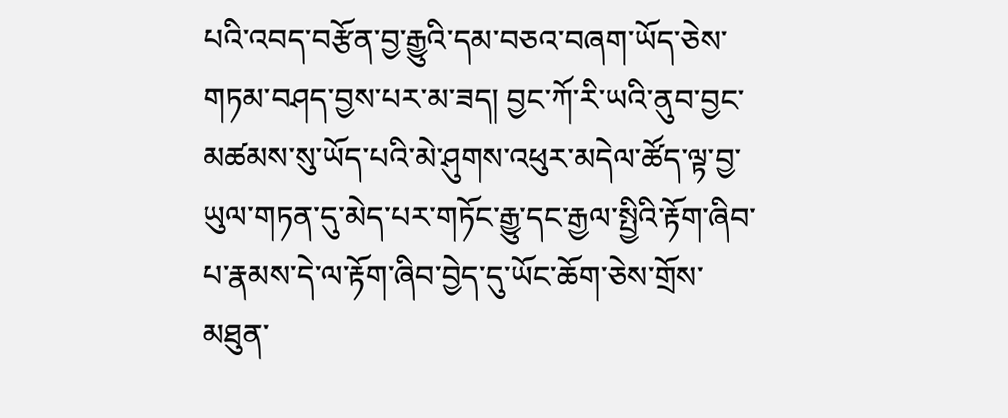པའི་འབད་བརྩོན་བྱ་རྒྱུའི་དམ་བཅའ་བཞག་ཡོད་ཅེས་གཏམ་བཤད་བྱས་པར་མ་ཟད། བྱང་ཀོ་རི་ཡའི་ནུབ་བྱང་མཚམས་སུ་ཡོད་པའི་མེ་ཤུགས་འཕུར་མདེལ་ཚོད་ལྟ་བྱ་ཡུལ་གཏན་དུ་མེད་པར་གཏོང་རྒྱུ་དང་རྒྱལ་སྤྱིའི་རྟོག་ཞིབ་པ་རྣམས་དེ་ལ་རྟོག་ཞིབ་བྱེད་དུ་ཡོང་ཆོག་ཅེས་གྲོས་མཐུན་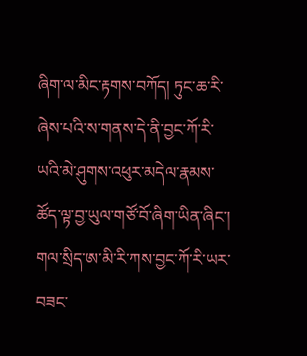ཞིག་ལ་མིང་རྟགས་བཀོད། ཏུང་ཆ་རི་ཞེས་པའི་ས་གནས་དེ་ནི་བྱང་ཀོ་རི་ཡའི་མེ་ཤུགས་འཕུར་མདེལ་རྣམས་ཚོད་ལྟ་བྱ་ཡུལ་གཙོ་བོ་ཞིག་ཡིན་ཞིང་། གལ་སྲིད་ཨ་མི་རི་ཀས་བྱང་ཀོ་རི་ཡར་བཟང་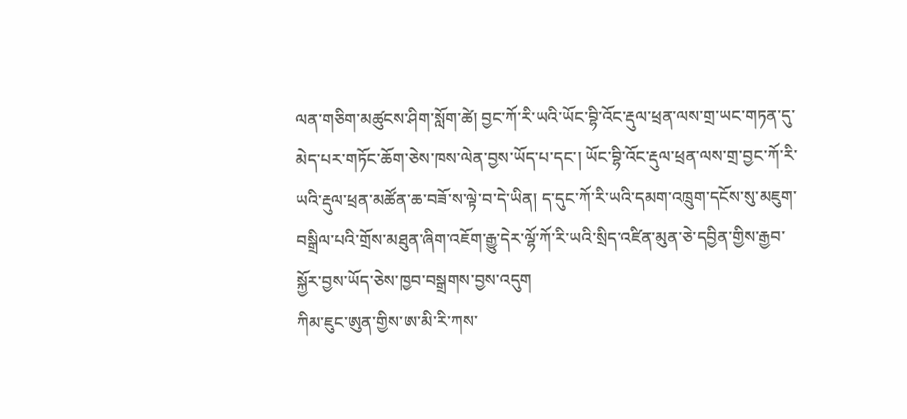ལན་གཅིག་མཚུངས་ཤིག་སློག་ཚེ། བྱང་ཀོ་རི་ཡའི་ཡོང་བྷི་འོང་རྡུལ་ཕྲན་ལས་གྲ་ཡང་གཏན་དུ་མེད་པར་གཏོང་ཆོག་ཅེས་ཁས་ལེན་བྱས་ཡོད་པ་དང་། ཡོང་བྷི་འོང་རྡུལ་ཕྲན་ལས་གྲ་བྱང་ཀོ་རི་ཡའི་རྡུལ་ཕྲན་མཚོན་ཆ་བཟོ་ས་ལྟེ་བ་དེ་ཡིན། ད་དུང་ཀོ་རི་ཡའི་དམག་འཁྲུག་དངོས་སུ་མཇུག་བསྒྲིལ་པའི་གྲོས་མཐུན་ཞིག་འཇོག་རྒྱུ་དེར་ལྷོ་ཀོ་རི་ཡའི་སྲིད་འཛིན་མུན་ཅེ་དབྱིན་གྱིས་རྒྱབ་སྐྱོར་བྱས་ཡོད་ཅེས་ཁྱབ་བསྒྲགས་བྱས་འདུག
ཀིམ་ཇུང་ཨུན་གྱིས་ཨ་མི་རི་ཀས་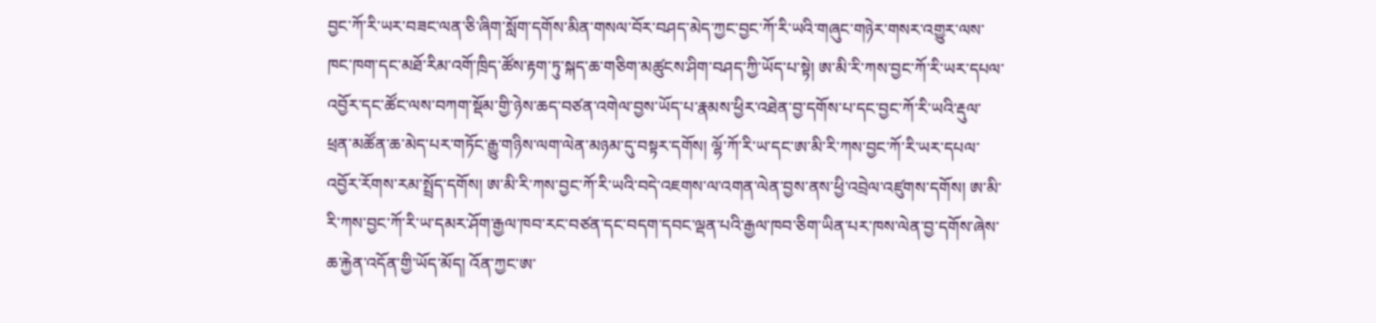བྱང་ཀོ་རི་ཡར་བཟང་ལན་ཅི་ཞིག་སློག་དགོས་མིན་གསལ་བོར་བཤད་མེད་ཀྱང་བྱང་ཀོ་རི་ཡའི་གཞུང་གཉེར་གསར་འགྱུར་ལས་ཁང་ཁག་དང་མཐོ་རིམ་འགོ་ཁྲིད་ཚོས་རྟག་ཏུ་སྐད་ཆ་གཅིག་མཚུངས་ཤིག་བཤད་ཀྱི་ཡོད་པ་སྟེ། ཨ་མི་རི་ཀས་བྱང་ཀོ་རི་ཡར་དཔལ་འབྱོར་དང་ཚོང་ལས་བཀག་སྡོམ་གྱི་ཉེས་ཆད་བཙན་འགེལ་བྱས་ཡོད་པ་རྣམས་ཕྱིར་འཐེན་བྱ་དགོས་པ་དང་བྱང་ཀོ་རི་ཡའི་རྡུལ་ཕྲན་མཚོན་ཆ་མེད་པར་གཏོང་རྒྱུ་གཉིས་ལག་ལེན་མཉམ་དུ་བསྟར་དགོས། ལྷོ་ཀོ་རི་ཡ་དང་ཨ་མི་རི་ཀས་བྱང་ཀོ་རི་ཡར་དཔལ་འབྱོར་རོགས་རམ་སྤྲོད་དགོས། ཨ་མི་རི་ཀས་བྱང་ཀོ་རི་ཡའི་བདེ་འཇགས་ལ་འགན་ལེན་བྱས་ནས་ཕྱི་འབྲེལ་འཛུགས་དགོས། ཨ་མི་རི་ཀས་བྱང་ཀོ་རི་ཡ་དམར་ཤོག་རྒྱལ་ཁབ་རང་བཙན་དང་བདག་དབང་ལྡན་པའི་རྒྱལ་ཁབ་ཅིག་ཡིན་པར་ཁས་ལེན་བྱ་དགོས་ཞེས་ཆ་རྐྱེན་འདོན་གྱི་ཡོད་མོད། འོན་ཀྱང་ཨ་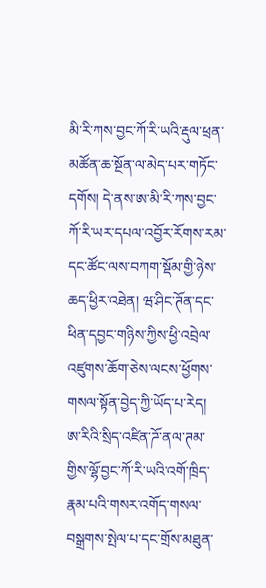མི་རི་ཀས་བྱང་ཀོ་རི་ཡའི་རྡུལ་ཕྲན་མཚོན་ཆ་སྔོན་ལ་མེད་པར་གཏོང་དགོས། དེ་ནས་ཨ་མི་རི་ཀས་བྱང་ཀོ་རི་ཡར་དཔལ་འབྱོར་རོགས་རམ་དང་ཚོང་ལས་བཀག་སྡོམ་གྱི་ཉེས་ཆད་ཕྱིར་འཐེན། ཝ་ཤིང་ཊོན་དང་ཕིན་དབྱང་གཉིས་ཀྱིས་ཕྱི་འབྲེལ་འཛུགས་ཆོག་ཅེས་ལངས་ཕྱོགས་གསལ་སྟོན་བྱེད་ཀྱི་ཡོད་པ་རེད།
ཨ་རིའི་སྲིད་འཛིན་ཌོ་ནལ་ཊམ་གྱིས་ལྷོ་བྱང་ཀོ་རི་ཡའི་འགོ་ཁྲིད་རྣམ་པའི་གསར་འགོད་གསལ་བསྒྲགས་སྤེལ་པ་དང་གྲོས་མཐུན་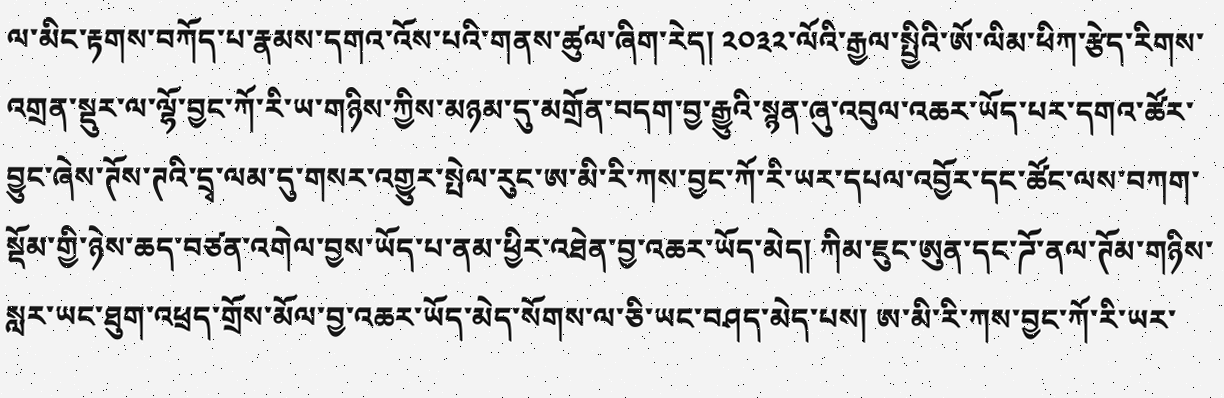ལ་མིང་རྟགས་བཀོད་པ་རྣམས་དགའ་འོས་པའི་གནས་ཚུལ་ཞིག་རེད། ༢༠༣༢་ལོའི་རྒྱལ་སྤྱིའི་ཨོ་ལིམ་ཕིཀ་རྩེད་རིགས་འགྲན་སྡུར་ལ་ལྷོ་བྱང་ཀོ་རི་ཡ་གཉིས་ཀྱིས་མཉམ་དུ་མགྲོན་བདག་བྱ་རྒྱུའི་སྙན་ཞུ་འབུལ་འཆར་ཡོད་པར་དགའ་ཚོར་བྱུང་ཞེས་ཊོས་ཊའི་དྲྭ་ལམ་དུ་གསར་འགྱུར་སྤེལ་རུང་ཨ་མི་རི་ཀས་བྱང་ཀོ་རི་ཡར་དཔལ་འབྱོར་དང་ཚོང་ལས་བཀག་སྡོམ་གྱི་ཉེས་ཆད་བཙན་འགེལ་བྱས་ཡོད་པ་ནམ་ཕྱིར་འཐེན་བྱ་འཆར་ཡོད་མེད། ཀིམ་ཇུང་ཨུན་དང་ཌོ་ནལ་ཊོམ་གཉིས་སླར་ཡང་ཐུག་འཕྲད་གྲོས་མོལ་བྱ་འཆར་ཡོད་མེད་སོགས་ལ་ཅི་ཡང་བཤད་མེད་པས། ཨ་མི་རི་ཀས་བྱང་ཀོ་རི་ཡར་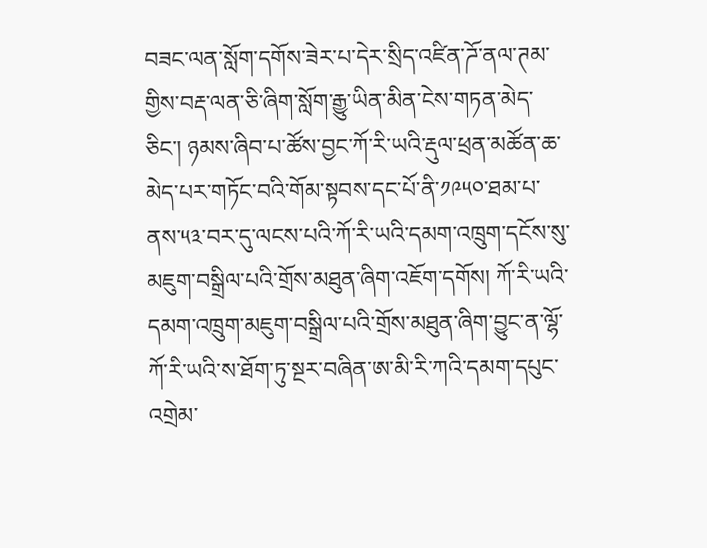བཟང་ལན་སློག་དགོས་ཟེར་པ་དེར་སྲིད་འཛིན་ཌོ་ནལ་ཊམ་གྱིས་བརྡ་ལན་ཅི་ཞིག་སློག་རྒྱུ་ཡིན་མིན་ངེས་གཏན་མེད་ཅིང་། ཉམས་ཞིབ་པ་ཚོས་བྱང་ཀོ་རི་ཡའི་རྡུལ་ཕྲན་མཚོན་ཆ་མེད་པར་གཏོང་བའི་གོམ་སྟབས་དང་པོ་ནི་༡༩༥༠་ཐམ་པ་ནས་༥༣་བར་དུ་ལངས་པའི་ཀོ་རི་ཡའི་དམག་འཁྲུག་དངོས་སུ་མཇུག་བསྒྲིལ་པའི་གྲོས་མཐུན་ཞིག་འཇོག་དགོས། ཀོ་རི་ཡའི་དམག་འཁྲུག་མཇུག་བསྒྲིལ་པའི་གྲོས་མཐུན་ཞིག་བྱུང་ན་ལྷོ་ཀོ་རི་ཡའི་ས་ཐོག་ཏུ་སྔར་བཞིན་ཨ་མི་རི་ཀའི་དམག་དཔུང་
འགྲེམ་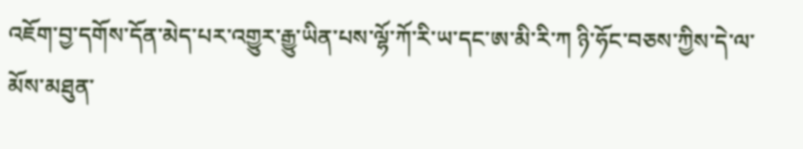འཇོག་བྱ་དགོས་དོན་མེད་པར་འགྱུར་རྒྱུ་ཡིན་པས་ལྷོ་ཀོ་རི་ཡ་དང་ཨ་མི་རི་ཀ ཉི་ཧོང་བཅས་ཀྱིས་དེ་ལ་མོས་མཐུན་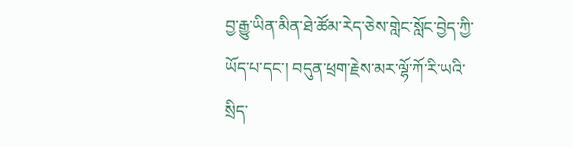བྱ་རྒྱུ་ཡིན་མིན་ཐེ་ཚོམ་རེད་ཅེས་གླེང་སློང་བྱེད་ཀྱི་ཡོད་པ་དང་། བདུན་ཕྲག་རྗེས་མར་ལྷོ་ཀོ་རི་ཡའི་སྲིད་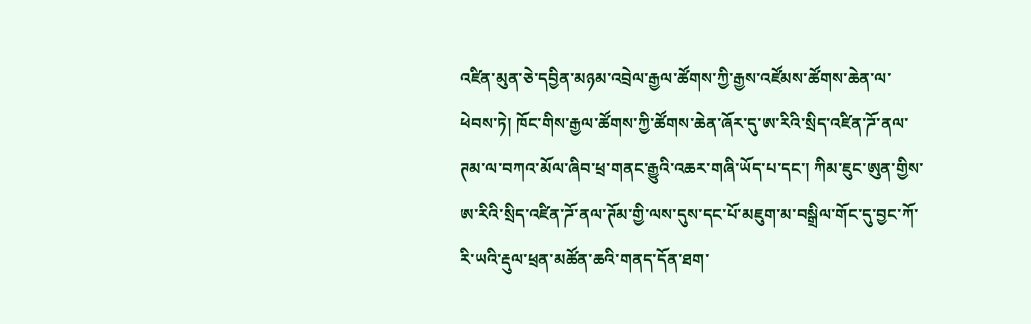འཛིན་མུན་ཅེ་དབྱིན་མཉམ་འབྲེལ་རྒྱལ་ཚོགས་ཀྱི་རྒྱས་འཛོམས་ཚོགས་ཆེན་ལ་ཕེབས་ཏེ། ཁོང་གིས་རྒྱལ་ཚོགས་ཀྱི་ཚོགས་ཆེན་ཞོར་དུ་ཨ་རིའི་སྲིད་འཛིན་ཌོ་ནལ་ཊམ་ལ་བཀའ་མོལ་ཞིབ་ཕྲ་གནང་རྒྱུའི་འཆར་གཞི་ཡོད་པ་དང་། ཀིམ་ཇུང་ཨུན་གྱིས་ཨ་རིའི་སྲིད་འཛིན་ཌོ་ནལ་ཊོམ་གྱི་ལས་དུས་དང་པོ་མཇུག་མ་བསྒྲིལ་གོང་དུ་བྱང་ཀོ་རི་ཡའི་རྡུལ་ཕྲན་མཚོན་ཆའི་གནད་དོན་ཐག་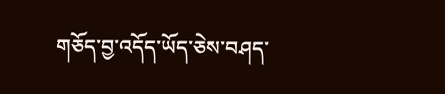གཅོད་བྱ་འདོད་ཡོད་ཅེས་བཤད་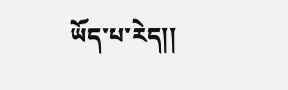ཡོད་པ་རེད།།